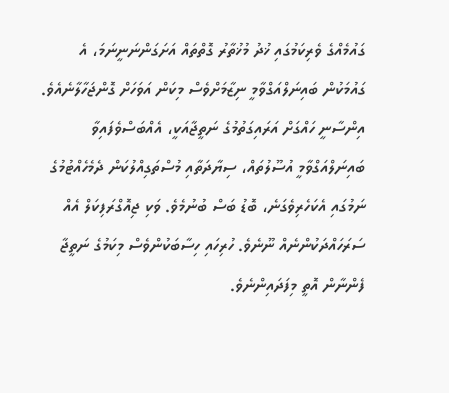ގައުމެއްގެ ވެރިކަމުގައި ޚުދު މުޚުތާރު ގޮތްތައް އަށަގަންނަނީނަމަ، އެ ގައުމަކުން ބައިނަލްއަގްވާމީ ނިޒާމަށްވެސް މިކަން އަވަހަށް ގޮންޖަހާލާނެއެވެ. އިންސާނީ ހައްގަށް އަރައިގަތުމުގެ ނަތީޖާއަކީ، އެއްބަސްވެފައިވާ ބައިނަލްއަގްވާމީ އުސޫލުތައް، ސިޔާދަތާއި މުސްތަގިއްލުކަން ދެމެހެއްޓުމުގެ ނަމުގައި އެކަހެރިވެގަނެ، ބޮޑު ބަސް ބުނުމެވެ. ވަކި ޖިއޮގްރަފިކަލް އެއް ސަރަހައްދަކުންނެއް ނޫނެވެ. ހުރިހައި ހިސާބަކުންވެސް މިކަމުގެ ނަތީޖާ ފެންނާން އޮތީ މިފަދައިންނެވެ.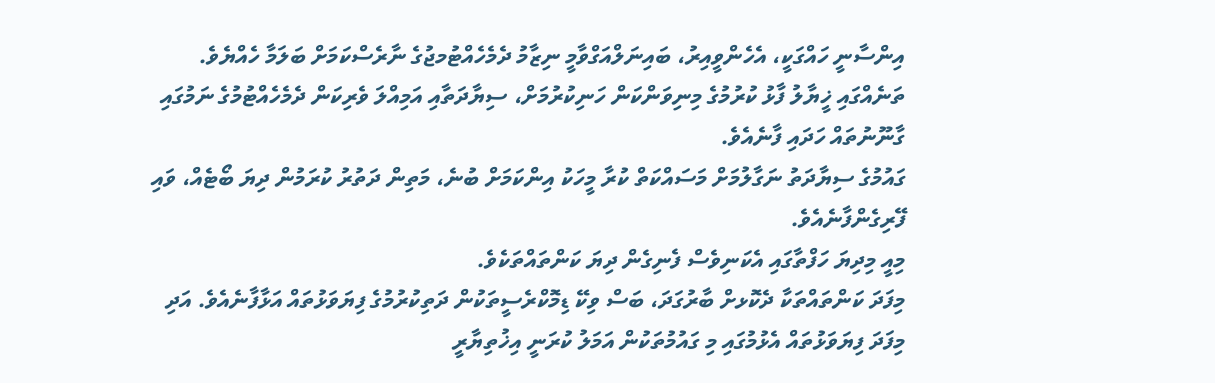އިންސާނީ ހައްގަކީ، އެހެންވީއިރު، ބައިނަލްއަގްވާމީ ނިޒާމު ދެމެހެއްޓުމޖުގެ ނާރެސްކަމަށް ބަލަމާ ހެއްޔެވެ. ތަނެއްގައި ޚީޔާލު ފާޅު ކުރުމުގެ މިނިވަންކަން ހަނިކުރުމަށް، ސިޔާދަތާއި އަމިއްލަ ވެރިކަން ދެމެހެއްޓުމުގެ ނަމުގައި ގާނޫނުތައް ހަދައި ފާނެއެވެ.
ގައުމުގެ ސިޔާދަތު ނަގާލުމަށް މަސައްކަތް ކުރާ މީހަކު އިންކަމަށް ބުނެ، މަތިން ދަތުރު ކުރަމުން ދިޔަ ބޯޓެއް، ވައި ފޭރިގެންފާނެއެވެ.
މިއީ މިދިޔަ ހަފްތާގައި އެކަނިވެސް ފެނިގެން ދިޔަ ކަންތައްތަކެވެ.
މިފަދަ ކަންތައްތަކާ ދެކޮޅށް ބާރުގަދަ، ބަސް ވިކޭ ޑިމޮކްރެސީތަކުން ދަތިކުރުމުގެ ފިޔަވަޅުތައް އަޅާފާނެއެވެ. އަދި މިފަދަ ފިޔަވަޅުތައް އެޅުމުގައި މި ގައުމުތަކުން އަމަލު ކުރަނީ އިޚުތިޔާރީ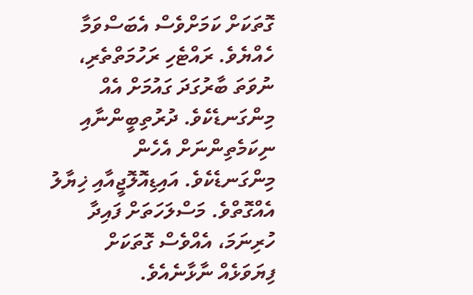ގޮތަކަށް ކަމަށްވެސް އެބަސްވަމާ ހެއްޔެވެ. ރައްޓެހި ރަހުމަތްތެރި، ނުވަތަ ބާރުގަދަ ގައުމަށް އެއް މިންގަނޑެކެވެ. ދުރުތިބީންނާއި ނިކަމެތިންނަށް އެހެން މިންގަނޑެކެވެ. އައިޑިއޮލޮޖީއާއި ޚިޔާލު އެއްގޮތްވެ. މަސްލަހަތަށް ފައިދާ ހުރިނަމަ، އެއްވެސް ގޮތަކަށް ފިޔަވަޅެއް ނާޅާނެއެވެ.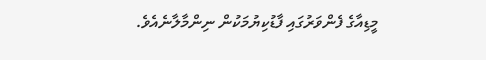މީޑިއާގެ ފެންވަރުގައި ފާޑުކިޔުމަކުން ނިންމާލާނެއެވެ.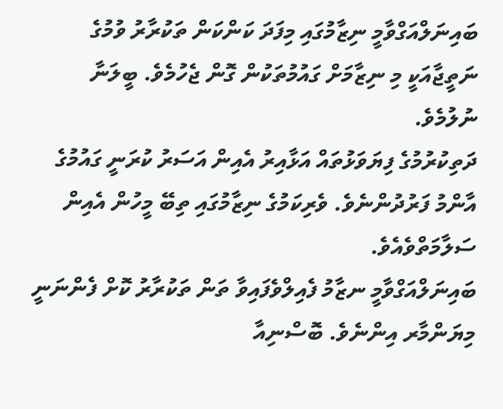ބައިނަލްއަގްވާމީ ނިޒާމުގައި މިފަދަ ކަންކަން ތަކުރާރު ވުމުގެ ނަތީޖާއަކީ މި ނިޒާމަށް ގައުމުތަކުން ގޮން ޖެހުމެވެ. ބީލަނާ ނުލުމެވެ.
ދަތިކުރުމުގެ ފިޔަވަޅުތައް އަޅާއިރު އެއިން އަސަރު ކުރަނީ ގައުމުގެ އާންމު ފަރުދުންނެވެ. ވެރިކަމުގެ ނިޒާމުގައި ތިބޭ މީހުން އެއިން ސަލާމަތްވެއެވެ.
ބައިނަލްއަގްވާމީ ނޒާމު ފެއިލްވެފައިވާ ތަން ތަކުރާރު ކޮށް ފެންނަނީ މިޔަންމާރ އިންނެވެ. ބޮސްނިއާ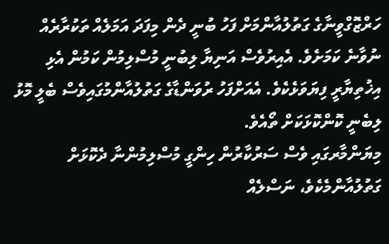ހަރްޒޮގްވީނާގެ ގަތުލުއާންމަށް ފަހު ބުނީ ދެން މިފަދަ އަމަލެއް ތަކުރާރެއް ނުވާނެ ކަމަށެވެ. އެއިރުވެސް އަނިޔާ ލިބުނީ މުސްލިމުން ކަމުން އެޅި އިޚުތިޔާރީ ފިޔަވަޅެކެވެ. އެއަށްފަހު ރުވަންޑާގެ ގަތުލުއާންމުގައިވެސް ބެލީ މޮޅު ލިބެނީ ކޮންކޮޅަކަށް ތޯއެވެ.
މިޔަންމާރގައި ވެސް ސަރުކާރުން ހިންގީ މުސްލިމުންނާ ދެކޮޅަށް ގަތުލުއާންމެކެވެ، ނަސްލެއް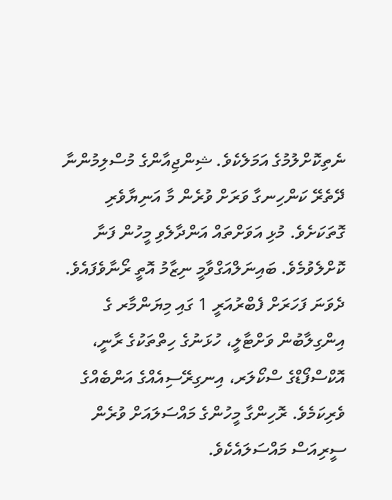ނެތިކޮށްލުމުގެ އަމަލެކެވެ. ޝިންޖިއާންގެ މުސްލިމުންނާ ދޭތެރޭ ކަންހިނގާ ވަރަށް ވުރެން މާ އަނިޔާވެރި ގޮތަކަށެވެ. މުޅި އަވަށްތައް އަންދާލެވި މީހުން ފަނާ ކޮށްލެވުމެވެ. ބައިނަލްއަގްވާމީ ނިޒާމު އޮތީ ރޯނާވެފައެވެ.
ދެވަނަ ފަހަރަށް ފެބްރުއަރީ 1 ގައި މިޔަންމާރ ގެ އިންގިލާބުން ވަށްޓާލީ، ހުޅަނުގެ ހިތްތަކުގެ ރާނީ، އޮކްސްފޯޑްގެ ސްކޯލަރ، އިނގިރޭސިއެއްގެ އަންބެއްގެ ވެރިކަމެވެ. ރޮހިންގާ މީހުންގެ މައްސަލައަށް ވުރެން ސީރިއަސް މައްސަލައެކެވެ.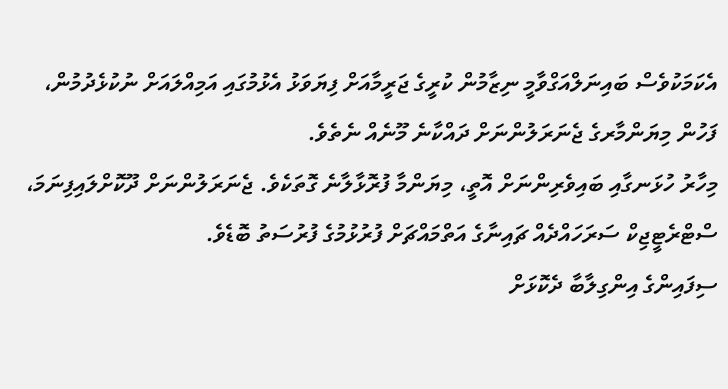އެކަމަކުވެސް ބައިނަލްއަގްވާމީ ނިޒާމުން ކުރީގެ ޖަރީމާއަށް ފިޔަވަޅު އެޅުމުގައި އަމިއްލައަށް ނުކުޅެދުމުން، ފަހުން މިޔަންމާރގެ ޖެނަރަލުންނަށް ދައްކާނެ މޫނެއް ނެތެވެ.
މިހާރު ހުޅަނގާއި ބައިވެރިންނަށް އޮތީ، މިޔަންމާ ފުރޮޅާލާނެ ގޮތަކެވެ. ޖެނަރަލުންނަށް ދޫކޮށްލައިފިނަމަ، ސްޓްރެޓީޖިކް ސަރަހައްދެއް ޗައިނާގެ އަތްމައްޗަށް ފުރުޅުމުގެ ފުރުސަތު ބޮޑެވެ.
ސިފައިންގެ އިންގިލާބާ ދެކޮޅަށް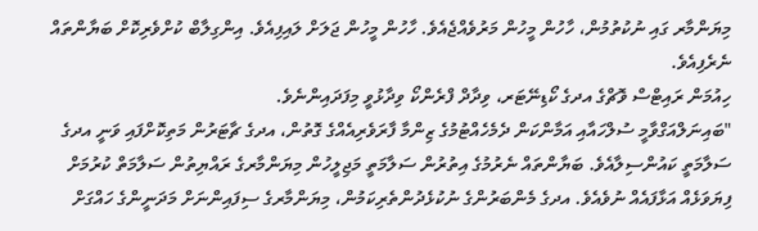މިޔަންމާރ ގައި ނުކުތުމުން، ހާހުން މީހުން މަރުވެއްޖެއެވެ. ހާހުން މީހުން ޖަލަށް ލައިފިއެވެ. އިންގިލާބް ކުށްވެރިކޮށް ބަޔާންތައް ނެރެފިއެވެ.
ހިއުމަން ރައިޓްސް ވޮޗްގެ އދގެ ކޯޑިނޭޓަރ، ވިދާދް ފްރެންކޯ ވިދާޅުވީ މިފަދައިންނެވެ.
"ބައިނަލްއަގްވާމީ ސުލްހައާއި އަމާންކަން ދެމެހެއްޓުމުގެ ޒިންމާ ފާރަވެރިއެއްގެ ގޮތުން، އދގެ ޗާޓަރުން މަތިކޮށްފައި ވަނީ އދގެ ސަލާމަތީ ކައުންސިލާއެވެ. ބަޔާންތައް ނެރުމުގެ އިތުރުން ސަލާމަތީ މަޖިލީހުން މިޔަންމާރގެ ރައްޔިތުން ސަލާމަތް ކުރުމަށް ފިޔަވަޅެއް އަޅާފައެއް ނުވެއެވެ. އދގެ މެންބަރުންގެ ނުކުޅެދުންތެރިކަމުން، މިޔަންމާރގެ ސިފައިންނަށް މަދަނީންގެ ހައްގަށް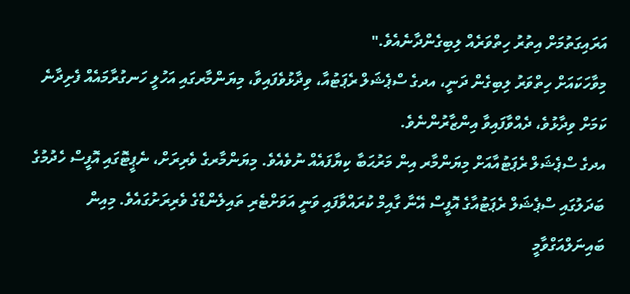އަރައިގަތުމަށް އިތުރު ހިތްވަރެއް ލިބިގެންދާނެއެވެ."
މިވާހަކައަށް ހިތްވަރު ލިބިގެން ދަނީ، އދގެ ސްޕެޝަލް ރެޕަޓުއާ، ވިދާޅުވެފައިވާ، މިޔަންމާރގައި އަހުލީ ހަނގުރާމައެއް ފެށިދާނެ ކަމަށް ވިދާޅުވެ، ދެއްވާފައިވާ އިންޒާރުންނެވެ.
އދގެ ސްޕެޝަލް ރެޕަޓުއާއަށް މިޔަންމާރ އިން މަރުޙަބާ ކިޔާފައެއް ނުވެއެވެ. މިޔަންމާރގެ ވެރިރަށް، ނެޕީޓޮގައި އޮފީސް ހެދުމުގެ ބަދަލުގައި ސްޕެޝަލް ރެޕަޓުއާގެ އޮފީސް އޭނާ ގާއިމް ކުރައްވާފައި ވަނީ އަވަށްޓެރި ތައިލެންޑްގެ ވެރިރަށުގައެވެ. މިއިން ބައިނަލްއަގްވާމީ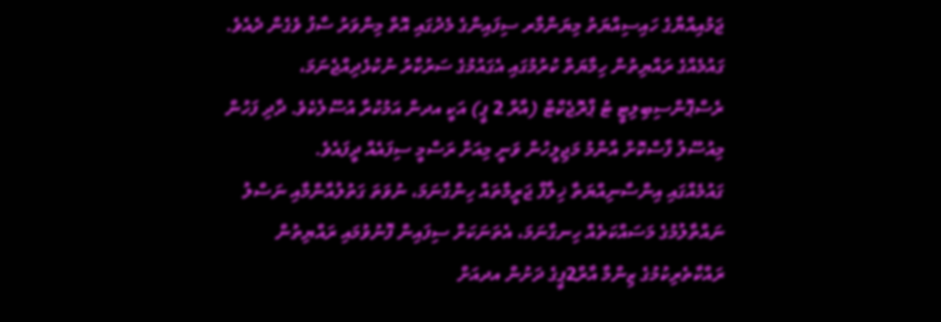ޖަމުއިއްޔާގެ ހައިސިއްޔަތު މިޔަންމާރ ސިފައިންގެ މެދުގައި އޮތް މިންވަރު ސާފު ވެގެން ދެއެވެ.
ގައުމެއްގެ ރައްޔިތުން ހިމާޔަތް ކުރުމުގައި އެގައުމުގެ ސަރުކާރު ނުކުޅެދިއްޖެނަމަ، ރެސްޕޮންސިބިލިޓީ ޓު ޕްރޮޖެކްޓް (އާރް 2 ޕީ) އަކީ އދން އަމުކުރާ އުސޫލެކެވެ. ދާދި ފަހުން މިއުސޫލު ފާސްކޮށް އާންމު މަޖިލީހުން ވަނީ މިއަށް ރަސްމީ ސިފައެއް ދީފައެވެ.
ގައުމެއްގައި އިންސާނިއްޔަތާ ޚިލާފް ޖަރީމާތައް ހިންގާނަމަ، ނުވަތަ ގަތުލުއާންމާއި ނަސްލު ނައްތާލުމުގެ މަސައްކަތެއް ހިނގާނަމަ، އެތަނަކަށް ސިފައިން ފޮނުވުމައި ރައްޔިތުން ރައްކާތެރިކުމުގެ ޒިންމާ އާރް2ޕީގެ ދަށުން އދއަށް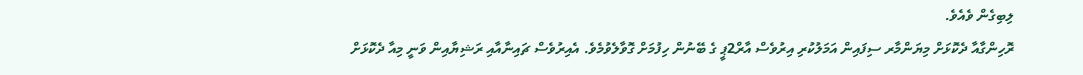ލިބިގެން ވެއެވެ.
ރޮހިންގާއާ ދެކޮޅަށް މިޔަންމާރ ސިފައިން އަމަލުކުރި އިރުވެސް އާރް2ޕީ ގެ ބޭނުން ހިފުމަށް ގޮވާލެވުމެވެ. އެއިރުވެސް ޗައިނާއާއި ރަޝިޔާއިން ވަނީ މިއާ ދެކޮޅަށް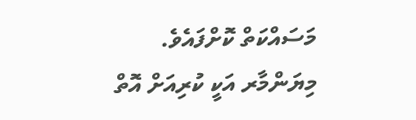މަސައްކަތް ކޮށްފައެވެ.
މިޔަންމާރ އަކީ ކުރިއަށް އޮތް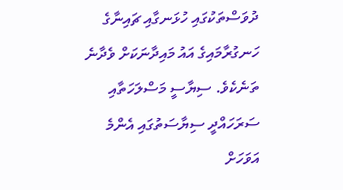ދުވަސްތަކުގައި ހުޅަނގާއި ޗައިނާގެ ހަނގުރާމައިގެ އައު މައިދާނަކަށް ވެދާނެ ތަނެކެވެ. ސިޔާސީ މަސްލަހަތާއި ސަރަހައްދީ ސިޔާސަތުގައި އެންމެ އަވަހަށް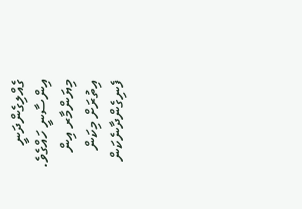ގެއްލިގެންދަނީ އިންސާނީ ހައްގެވެ. މިޔަންމާރ އިން އިތުރަށް މިކަން ފެނިގެންދާނެކަން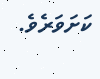ކަށަވަރެވެ.